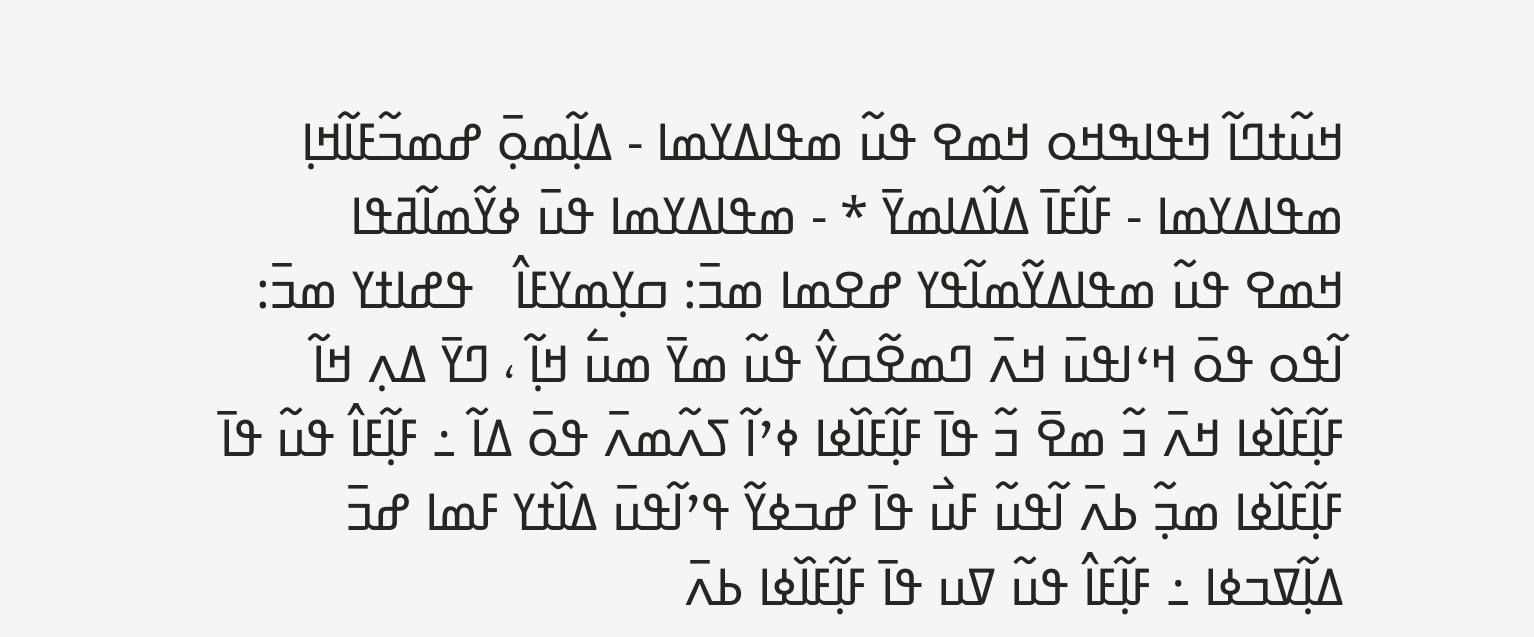ߞߎ߬ߙߣߊ߬ ߞߟߊߒߞߋ ߞߘߐ ߟߎ߬ ߘߟߊߡߌߘߊ - ߡߊ߲߬ߘߋ߲߫ ߝߘߏ߬ߓߊ߬ߞߊ߲ ߘߟߊߡߌߘߊ - ߓߊ߬ߓߊ߫ ߡߊ߬ߡߊߘߌ߫ * - ߘߟߊߡߌߘߊ ߟߎ߫ ߦߌ߬ߘߊ߬ߥߟߊ
ߞߘߐ ߟߎ߬ ߘߟߊߡߌ߬ߘߊ߬ߟߌ ߝߐߘߊ ߘߏ߫: ߛߌ߲ߘߌߓߊ߮   ߟߝߊߙߌ ߘߏ߫:
ߊ߬ߟߋ ߟߋ߫ ߞߵߊߟߎ߫ ߞߍ߫ ߣߘߐ߬ߛߌ߮ ߟߎ߬ ߘߌ߫ ߘߎ߱ ߞߊ߲߬ ، ߣߌ߫ ߡߍ߲ ߞߊ߬ ߓߊ߲߬ߓߊ߰ߦߊ ߞߍ߫ ߏ߬ ߘߐ߫ ߏ߬ ߟߊ߫ ߓߊ߲߬ߓߊ߰ߦߊ ߦߴߊ߬ ߖߍ߬ߘߍ߫ ߟߋ߫ ߡߊ߬ ߸ ߓߊ߲߬ߓߊ߮ ߟߎ߬ ߟߊ߫ ߓߊ߲߬ߓߊ߰ߦߊ ߘߏ߲߬ ߕߍ߫ ߊ߬ߟߎ߬ ߓߎ߯ ߟߊ߫ ߝߏߦߌ߬ ߟߴߊ߬ߟߎ߫ ߡߊ߰ߙߌ ߓߘߊ ߝߏ߫ ߡߊ߲߬ߜߏߦߊ ߸ ߓߊ߲߬ߓߊ߮ ߟߎ߬ ߜߎ ߟߊ߫ ߓߊ߲߬ߓߊ߰ߦߊ ߕߍ߫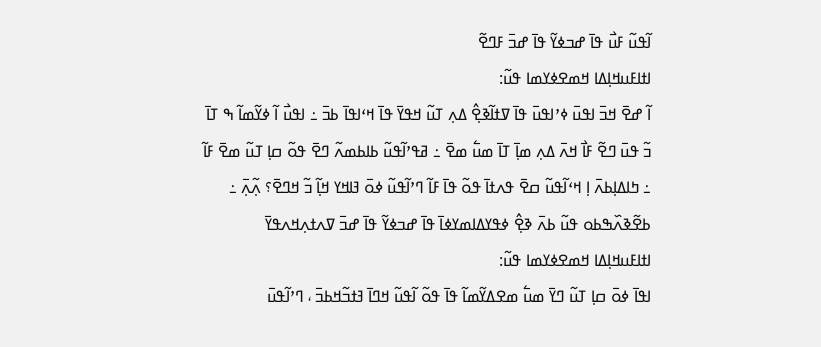ߊ߬ߟߎ߬ ߓߎ߯ ߟߊ߫ ߝߏߦߌ߬ ߟߊ߫ ߝߏ߫ ߓߣߐ߬
ߊߙߊߓߎߞߊ߲ߡߊ ߞߘߐߦߌߘߊ ߟߎ߬:
ߊ߬ ߝߐ߫ ߞߏ߫ ߊߟߎ߫ ߦߴߊߟߎ߫ ߟߊ߫ ߜߙߊ߬ߢߐ߲߮ ߡߍ߲ ߠߎ߬ ߞߟߌ߫ ߟߊ߫ ߞߵߊߟߊ߫ ߕߏ߫ ߸ ߊߟߎ߯ ߊ߬ ߦߌ߬ߘߊ߬ ߒ ߠߊ߫ ߏ߬ ߟߎ߫ ߣߐ߬ ߓߊ߯ ߞߍ߫ ߡߍ߲ ߘߊ߲߫ ߠߊ߫ ߘߎ߱ ߘߐ߫ ߸ ߥߟߴߊ߬ߟߎ߬ ߕߊߕߘߍ߬ ߣߐ߫ ߟߋ߬ ߛߊ߲ ߠߎ߬ ߘߐ߫ ߓߊ߬ ߸ ߤߊߡߊ߲ߕߍ߫ ߊ߲ ߞߵߊ߬ߟߎ߬ ߛߐ߫ ߟߍߙߊ߫ ߟߋ߬ ߟߊ߫ ߓߊ߬ ߣߴߊ߬ߟߎ߬ ߦߋ߫ ߔߊߞߌ ߞߊ߲߬ ߏ߬ ߞߣߐ߫؟ ߍ߲߬ߍ߲߫ ߸ ߕߐ߬ߢߍ߰ߒߕߋ ߟߎ߬ ߕߍ߫ ߢߐ߲߮ ߦߟߌߡߊߘߌߦߊ߫ ߟߊ߫ ߝߏߦߌ߬ ߟߊ߫ ߝߏ߫ ߜߍߙߍ߲ߞߍߟߌ߫
ߊߙߊߓߎߞߊ߲ߡߊ ߞߘߐߦߌߘߊ ߟߎ߬:
ߊߟߊ߫ ߦߋ߫ ߛߊ߲ ߠߎ߬ ߣߌ߫ ߘߎ߱ ߘߐߡߌ߬ߘߊ߬ ߟߊ߫ ߟߋ߬ ߊ߬ߟߎ߬ ߞߣߊ߫ ߔߙߏ߬ߞߕߏ߫ ، ߣߴߊ߬ߟߎ߫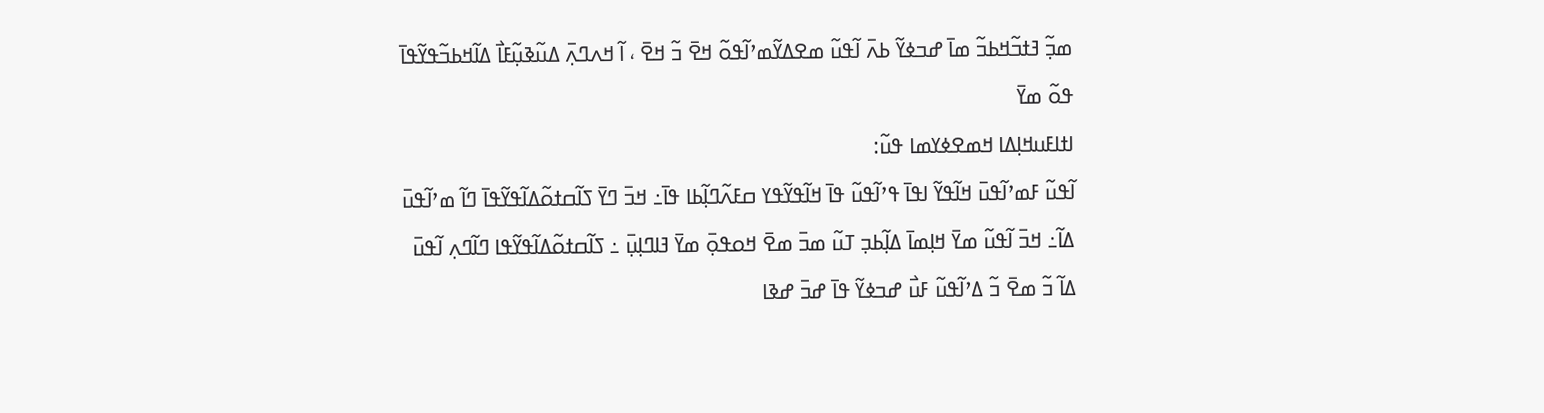ߘߏ߲߬ ߔߙߏ߬ߞߕߏ߬ ߘߊ߫ ߝߏߦߌ߬ ߕߍ߫ ߊ߬ߟߎ߬ ߘߐߡߌ߬ߘߴߊ߬ߟߋ߬ ߞߐ߫ ߏ߬ ߞߐ߫ ، ߊ߬ ߞߍߣߍ߲߫ ߡߎ߬ߢߎ߲߬ߓߊ߯ ߡߊ߬ߞߕߏ߬ߟߌ߬ߟߊ߫ ߟߋ߬ ߘߌ߫
ߊߙߊߓߎߞߊ߲ߡߊ ߞߘߐߦߌߘߊ ߟߎ߬:
ߊ߬ߟߎ߬ ߓߘߴߊ߬ߟߎ߫ ߞߊ߬ߟߌ߬ ߊߟߊ߫ ߟߴߊ߬ߟߎ߬ ߟߊ߫ ߞߊ߬ߟߌ߬ߟߌ ߛߓߍ߬ߣߊ߲߬ߕߊ ߟߊ߫߸ ߞߏ߫ ߣߌ߫ ߖߊ߬ߛߙߋ߬ߡߊ߬ߟߌ߬ߟߊ߫ ߣߊ߬ ߘߴߊ߬ߟߎ߫ ߡߊ߬߸ ߞߏ߫ ߊ߬ߟߎ߬ ߘߌ߫ ߞߊ߲ߘߊ߫ ߡߊ߲߬ߕߏ߲ ߠߎ߬ ߘߏ߫ ߘߐ߫ ߞߋߟߋ߲߫ ߘߌ߫ ߔߊߣߊ߲ߎ߲߫ ߸ ߖߊ߬ߛߙߋ߬ߡߊ߬ߟߌ߬ߟߊ ߣߊ߬ߣߍ߲ ߊ߬ߟߎ߫ ߡߊ߬ ߏ߬ ߘߐ߫ ߏ߬ ߡߴߊ߬ߟߎ߬ ߓߎ߯ ߝߏߦߌ߬ ߟߊ߫ ߝߏ߫ ߝߢߊ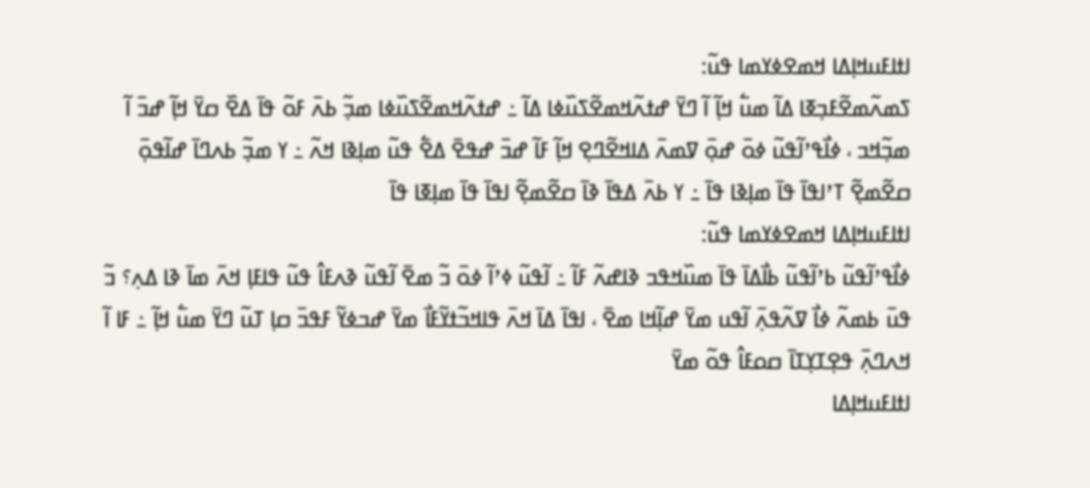ߊߙߊߓߎߞߊ߲ߡߊ ߞߘߐߦߌߘߊ ߟߎ߬:
ߖߘߍ߬ߘߐ߬ߓߏ߲ߧߊ ߡߊ߬ ߘߎ߱ ߞߊ߲߬ ߊ߬ ߣߌ߫ ߝߙߍ߬ߞߘߐ߬ߖߎ߰ߦߊ ߡߊ߬ ߸ ߝߙߍ߬ߞߘߐ߬ߖߎ߰ߦߊ ߘߏ߲߬ ߕߍ߫ ߓߋ߬ ߟߊ߫ ߡߐ߰ ߛߌ߫ ߞߊ߲߬ ߝߏ߫ ߊ߬ ߘߏ߲߬ߞߏ ، ߦߊ߯ߟߴߊ߬ߟߎ߬ ߦߋ߫ ߝߋ߲߫ ߜߘߍ߫ ߡߊߞߐ߬ߣߐ߲ ߞߊ߲߬ ߓߊ߬ ߝߏ߫ ߝߟߐ߫ ߡߐ߱ ߟߎ߬ ߘߊ߲ߢߊ ߞߍ߬ ߸ ߌ ߘߏ߲߬ ߕߍߣߊ߫ ߝߊ߬ߟߋ߲߫ ߛߐ߬ߘߐ߲߬ ߠߴߊߟߊ߫ ߟߊ߫ ߘߊ߲ߢߊ ߟߊ߫ ߸ ߌ ߕߍ߫ ߡߟߊ߫ ߢߊ߫ ߛߐ߬ߘߐ߲߬ ߊߟߊ߫ ߟߊ߫ ߘߊ߲ߧߊ ߟߊ߫
ߊߙߊߓߎߞߊ߲ߡߊ ߞߘߐߦߌߘߊ ߟߎ߬:
ߦߊ߯ߟߴߊ߬ߟߎ߬ ߕߴߊ߬ߟߎ߬ ߕߊ߯ߡߊ߫ ߟߊ߫ ߘߎ߰ߞߟߏ ߢߊߝߍ߬ ߓߊ߬ ߸ ߊ߬ߟߎ߬ ߦߴߊ߬ ߦߋ߫ ߏ߬ ߘߐ߫ ߊ߬ߟߎ߬ ߢߍߓߊ߮ ߟߎ߬ ߟߊߓߊ߲ ߞߍ߫ ߘߊ߫ ߢߊ ߡߍ߲؟ ߏ߬ ߟߎ߫ ߕߘߍ߬ ߦߊ߯ ߜߍ߬ߟߍ߲߫ ߊ߬ߟߎ ߘߌ߫ ߝߊ߲߬ߞߊ ߘߐ߫ ، ߊߟߊ߫ ߡߊ߫ ߞߍ߫ ߟߊߞߏ߬ߙߌ߬ߓߊ߯ ߘߌ߫ ߝߏߦߌ߬ ߓߟߏ߫ ߛߊ߲ ߠߎ߬ ߣߌ߫ ߘߎ߱ ߞߊ߲߬ ߸ ߓߊ ߊ߬ ߞߍߣߍ߲߫ ߟߐ߲ߠߌ߲ߠߊ߫ ߛߋߓߊ߮ ߟߋ߬ ߘߌ߫
ߊߙߊߓߎߞߊ߲ߡߊ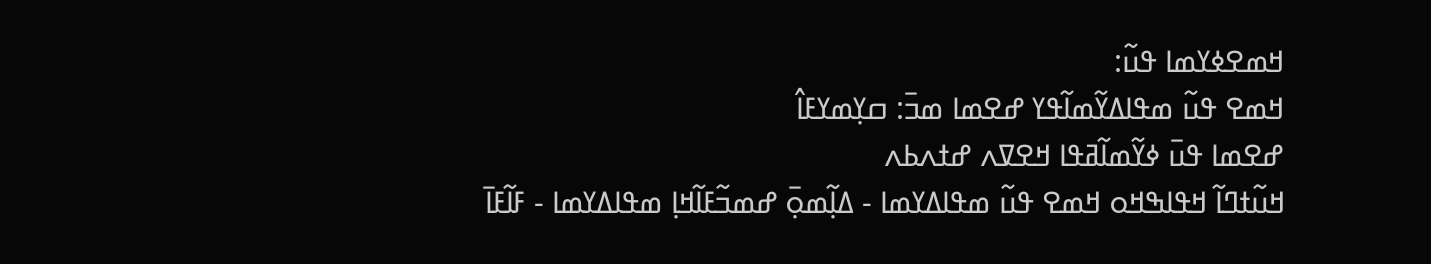ߞߘߐߦߌߘߊ ߟߎ߬:
ߞߘߐ ߟߎ߬ ߘߟߊߡߌ߬ߘߊ߬ߟߌ ߝߐߘߊ ߘߏ߫: ߛߌ߲ߘߌߓߊ߮
ߝߐߘߊ ߟߎ߫ ߦߌ߬ߘߊ߬ߥߟߊ ߞߐߜߍ ߝߙߍߕߍ
ߞߎ߬ߙߣߊ߬ ߞߟߊߒߞߋ ߞߘߐ ߟߎ߬ ߘߟߊߡߌߘߊ - ߡߊ߲߬ߘߋ߲߫ ߝߘߏ߬ߓߊ߬ߞߊ߲ ߘߟߊߡߌߘߊ - ߓߊ߬ߓߊ߫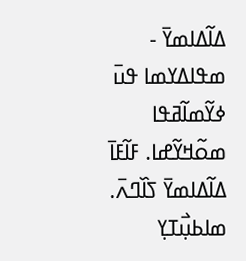ߡߊ߬ߡߊߘߌ߫ - ߘߟߊߡߌߘߊ ߟߎ߫ ߦߌ߬ߘߊ߬ߥߟߊ
ߘߋ߬ߞߌ߬ߝߊ. ߓߊ߬ߓߊ߫ ߡߊ߬ߡߊߘߌ߫ ߖߊ߰ߣߍ߫.
ߘߊߕߎ߲߯ߠߌ߲